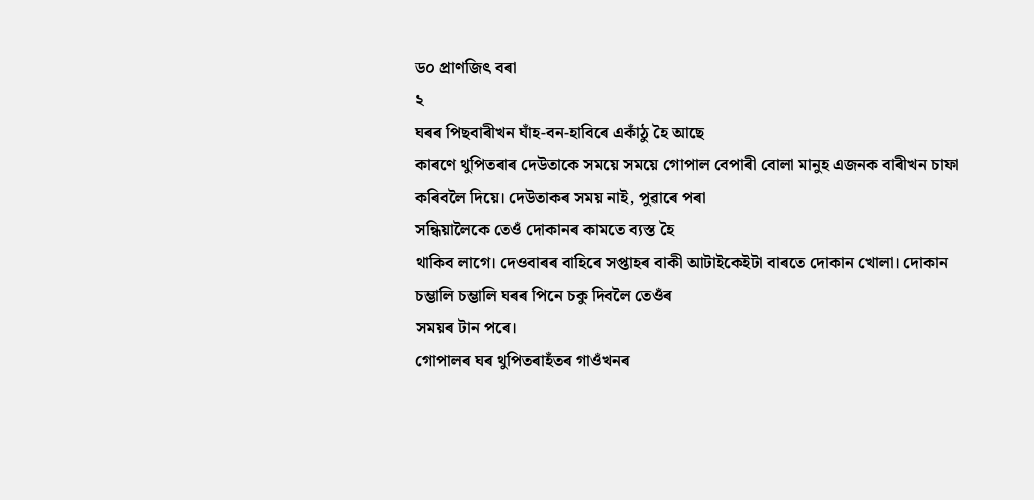ড০ প্ৰাণজিৎ বৰা
২
ঘৰৰ পিছবাৰীখন ঘাঁহ-বন-হাবিৰে একাঁঠু হৈ আছে
কাৰণে থুপিতৰাৰ দেউতাকে সময়ে সময়ে গোপাল বেপাৰী বোলা মানুহ এজনক বাৰীখন চাফা
কৰিবলৈ দিয়ে। দেউতাকৰ সময় নাই, পুৱাৰে পৰা
সন্ধিয়ালৈকে তেওঁ দোকানৰ কামতে ব্যস্ত হৈ
থাকিব লাগে। দেওবাৰৰ বাহিৰে সপ্তাহৰ বাকী আটাইকেইটা বাৰতে দোকান খোলা। দোকান
চম্ভালি চম্ভালি ঘৰৰ পিনে চকু দিবলৈ তেওঁৰ
সময়ৰ টান পৰে।
গোপালৰ ঘৰ থুপিতৰাহঁতৰ গাওঁখনৰ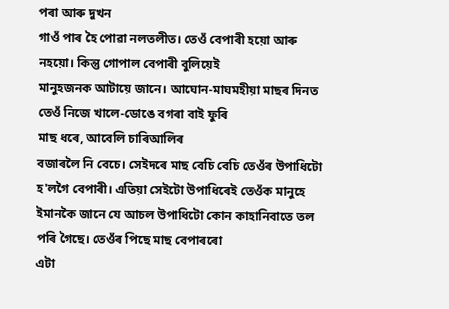পৰা আৰু দুখন
গাওঁ পাৰ হৈ পোৱা নলতলীত। তেওঁ বেপাৰী হয়ো আৰু নহয়ো। কিন্তু গোপাল বেপাৰী বুলিয়েই
মানুহজনক আটায়ে জানে। আঘোন-মাঘমহীয়া মাছৰ দিনত তেওঁ নিজে খালে-ডোঙে বগৰা বাই ফুৰি
মাছ ধৰে, আবেলি চাৰিআলিৰ
বজাৰলৈ নি বেচে। সেইদৰে মাছ বেচি বেচি তেওঁৰ উপাধিটো হ'লগৈ বেপাৰী। এতিয়া সেইটো উপাধিৰেই তেওঁক মানুহে
ইমানকৈ জানে যে আচল উপাধিটো কোন কাহানিবাতে তল পৰি গৈছে। তেওঁৰ পিছে মাছ বেপাৰৰো
এটা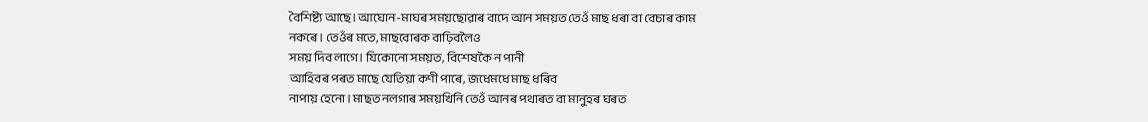বৈশিষ্ট্য আছে। আঘোন-মাঘৰ সময়ছোৱাৰ বাদে আন সময়ত তেওঁ মাছ ধৰা বা বেচাৰ কাম
নকৰে। তেওঁৰ মতে, মাছবোৰক বাঢ়িবলৈও
সময় দিব লাগে। যিকোনো সময়ত, বিশেষকৈ ন পানী
আহিবৰ পৰত মাছে যেতিয়া কণী পাৰে, জধেমধে মাছ ধৰিব
নাপায় হেনো। মাছত নলগাৰ সময়খিনি তেওঁ আনৰ পথাৰত বা মানুহৰ ঘৰত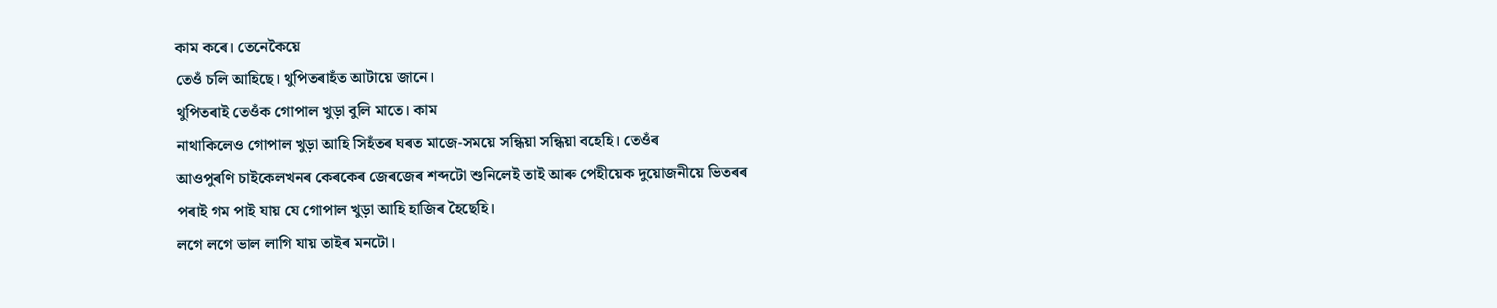কাম কৰে। তেনেকৈয়ে
তেওঁ চলি আহিছে। থুপিতৰাহঁত আটায়ে জানে।
থুপিতৰাই তেওঁক গোপাল খুড়া বুলি মাতে। কাম
নাথাকিলেও গোপাল খুড়া আহি সিহঁতৰ ঘৰত মাজে-সময়ে সন্ধিয়া সন্ধিয়া বহেহি। তেওঁৰ
আওপুৰণি চাইকেলখনৰ কেৰকেৰ জেৰজেৰ শব্দটো শুনিলেই তাই আৰু পেহীয়েক দুয়োজনীয়ে ভিতৰৰ
পৰাই গম পাই যায় যে গোপাল খুড়া আহি হাজিৰ হৈছেহি।
লগে লগে ভাল লাগি যায় তাইৰ মনটো।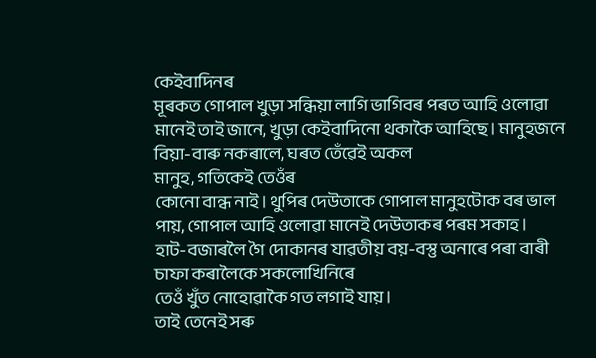কেইবাদিনৰ
মূৰকত গোপাল খুড়া সন্ধিয়া লাগি ভাগিবৰ পৰত আহি ওলোৱা মানেই তাই জানে, খুড়া কেইবাদিনো থকাকৈ আহিছে। মানুহজনে
বিয়া-বাৰু নকৰালে, ঘৰত তেঁৱেই অকল
মানুহ, গতিকেই তেওঁৰ
কোনো বান্ধ নাই। থুপিৰ দেউতাকে গোপাল মানুহটোক বৰ ভাল পায়, গোপাল আহি ওলোৱা মানেই দেউতাকৰ পৰম সকাহ।
হাট-বজাৰলৈ গৈ দোকানৰ যাৱতীয় বয়-বস্তু অনাৰে পৰা বাৰী চাফা কৰালৈকে সকলোখিনিৰে
তেওঁ খুঁত নোহোৱাকৈ গত লগাই যায়।
তাই তেনেই সৰু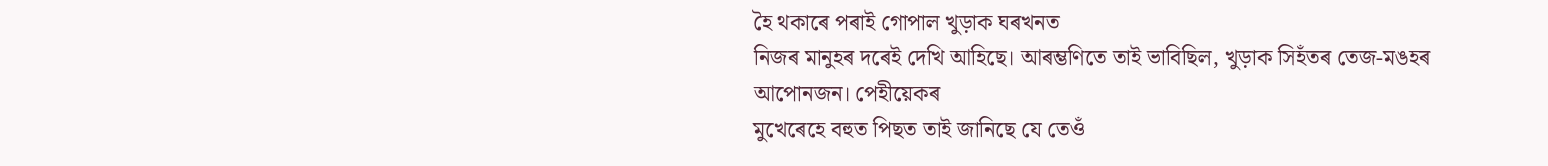হৈ থকাৰে পৰাই গোপাল খুড়াক ঘৰখনত
নিজৰ মানুহৰ দৰেই দেখি আহিছে। আৰম্ভণিতে তাই ভাবিছিল, খুড়াক সিহঁতৰ তেজ-মঙহৰ আপোনজন। পেহীয়েকৰ
মুখেৰেহে বহুত পিছত তাই জানিছে যে তেওঁ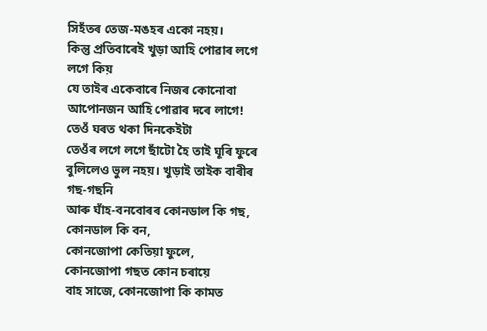সিহঁতৰ তেজ-মঙহৰ একো নহয়।
কিন্তু প্ৰতিবাৰেই খুড়া আহি পোৱাৰ লগে লগে কিয়
যে তাইৰ একেবাৰে নিজৰ কোনোবা আপোনজন আহি পোৱাৰ দৰে লাগে! তেওঁ ঘৰত থকা দিনকেইটা
তেওঁৰ লগে লগে ছাঁটো হৈ তাই ঘূৰি ফুৰে বুলিলেও ভুল নহয়। খুড়াই তাইক বাৰীৰ গছ-গছনি
আৰু ঘাঁহ-বনবোৰৰ কোনডাল কি গছ, কোনডাল কি বন,
কোনজোপা কেতিয়া ফুলে,
কোনজোপা গছত কোন চৰায়ে
বাহ সাজে, কোনজোপা কি কামত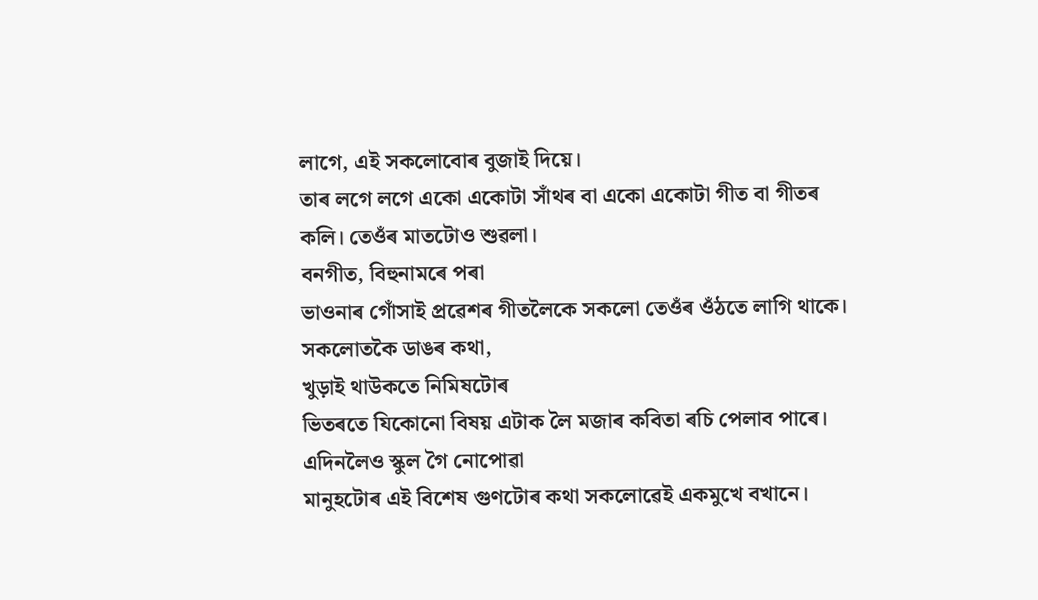লাগে, এই সকলোবোৰ বুজাই দিয়ে।
তাৰ লগে লগে একো একোটা সাঁথৰ বা একো একোটা গীত বা গীতৰ কলি। তেওঁৰ মাতটোও শুৱলা।
বনগীত, বিহুনামৰে পৰা
ভাওনাৰ গোঁসাই প্ৰৱেশৰ গীতলৈকে সকলো তেওঁৰ ওঁঠতে লাগি থাকে। সকলোতকৈ ডাঙৰ কথা,
খুড়াই থাউকতে নিমিষটোৰ
ভিতৰতে যিকোনো বিষয় এটাক লৈ মজাৰ কবিতা ৰচি পেলাব পাৰে। এদিনলৈও স্কুল গৈ নোপোৱা
মানুহটোৰ এই বিশেষ গুণটোৰ কথা সকলোৱেই একমুখে বখানে।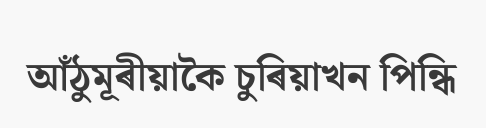আঁঠুমূৰীয়াকৈ চুৰিয়াখন পিন্ধি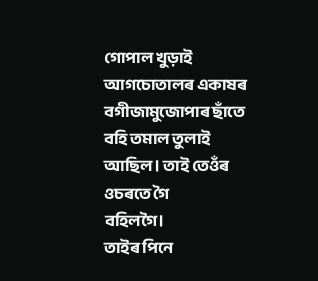গোপাল খুড়াই
আগচোতালৰ একাষৰ বগীজামুজোপাৰ ছাঁতে বহি তমাল তুলাই আছিল। তাই তেওঁৰ ওচৰতে গৈ
বহিলগৈ।
তাইৰ পিনে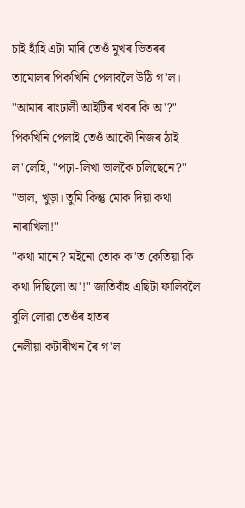চাই হাঁহি এটা মাৰি তেওঁ মুখৰ ভিতৰৰ
তামোলৰ পিকখিনি পেলাবলৈ উঠি গ'ল।
"আমাৰ ৰাংঢালী আইটিৰ খবৰ কি অ'?" পিকখিনি পেলাই তেওঁ আকৌ নিজৰ ঠাই ল'লেহি, "পঢ়া-লিখা ভালকৈ চলিছেনে?"
"ভাল, খুড়া। তুমি কিন্তু মোক দিয়া কথা নাৰাখিলা!"
"কথা মানে? মইনো তোক ক'ত কেতিয়া কি কথা দিছিলো অ'!" জাতিবাঁহ এছিটা ফালিবলৈ বুলি লোৱা তেওঁৰ হাতৰ
নেলীয়া কটাৰীখন ৰৈ গ'ল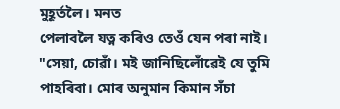মুহূৰ্তলৈ। মনত
পেলাবলৈ যত্ন কৰিও তেওঁ যেন পৰা নাই।
"সেয়া, চোৱাঁ। মই জানিছিলোঁৱেই যে তুমি পাহৰিবা। মোৰ অনুমান কিমান সঁচা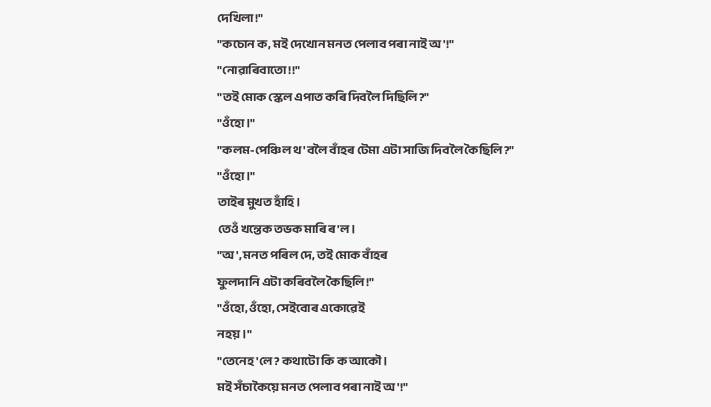দেখিলা!"
"কচোন ক, মই দেখোন মনত পেলাব পৰা নাই অ'!"
"নোৱাৰিবাতো!!"
"তই মোক স্কেল এপাত কৰি দিবলৈ দিছিলি?"
"ওঁহো।"
"কলম-পেঞ্চিল থ'বলৈ বাঁহৰ টেমা এটা সাজি দিবলৈ কৈছিলি?"
"ওঁহো।"
তাইৰ মুখত হাঁহি।
তেওঁ খন্তেক তভক মাৰি ৰ'ল।
"অ', মনত পৰিল দে, তই মোক বাঁহৰ
ফুলদানি এটা কৰিবলৈ কৈছিলি!"
"ওঁহো, ওঁহো, সেইবোৰ একোৱেই
নহয়।"
"তেনেহ'লে? কথাটো কি ক আকৌ।
মই সঁচাকৈয়ে মনত পেলাব পৰা নাই অ'!"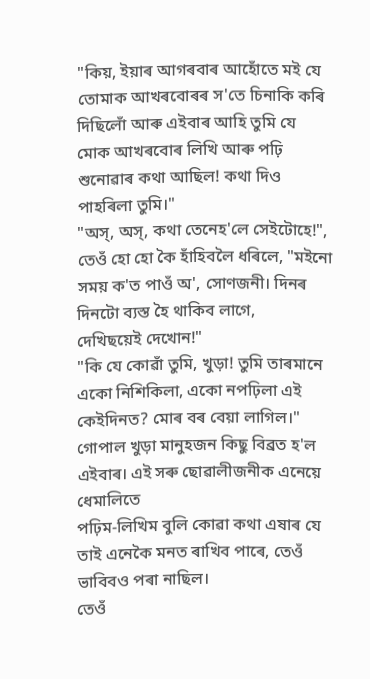"কিয়, ইয়াৰ আগৰবাৰ আহোঁতে মই যে তোমাক আখৰবোৰৰ স'তে চিনাকি কৰি দিছিলোঁ আৰু এইবাৰ আহি তুমি যে
মোক আখৰবোৰ লিখি আৰু পঢ়ি শুনোৱাৰ কথা আছিল! কথা দিও পাহৰিলা তুমি।"
"অস্, অস্, কথা তেনেহ'লে সেইটোহে!", তেওঁ হো হো কৈ হাঁহিবলৈ ধৰিলে, "মইনো সময় ক'ত পাওঁ অ', সোণজনী। দিনৰ দিনটো ব্যস্ত হৈ থাকিব লাগে,
দেখিছয়েই দেখোন!"
"কি যে কোৱাঁ তুমি, খুড়া! তুমি তাৰমানে একো নিশিকিলা, একো নপঢ়িলা এই কেইদিনত? মোৰ বৰ বেয়া লাগিল।"
গোপাল খুড়া মানুহজন কিছু বিব্ৰত হ'ল এইবাৰ। এই সৰু ছোৱালীজনীক এনেয়ে ধেমালিতে
পঢ়িম-লিখিম বুলি কোৱা কথা এষাৰ যে তাই এনেকৈ মনত ৰাখিব পাৰে, তেওঁ ভাবিবও পৰা নাছিল।
তেওঁ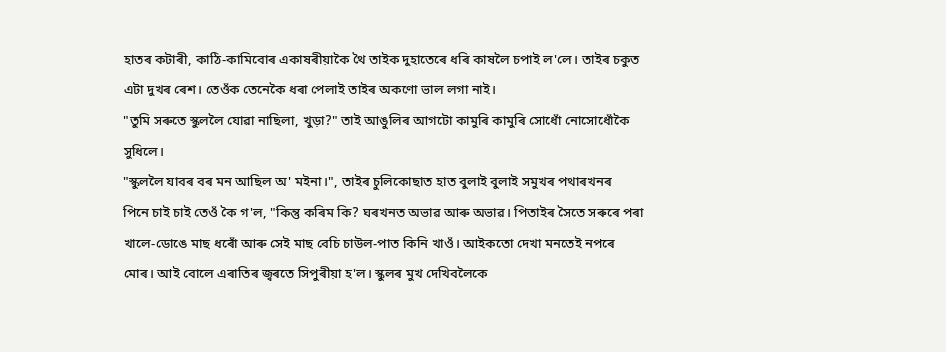হাতৰ কটাৰী, কাঠি-কামিবোৰ একাষৰীয়াকৈ থৈ তাইক দুহাতেৰে ধৰি কাষলৈ চপাই ল'লে। তাইৰ চকুত এটা দুখৰ ৰেশ। তেওঁক তেনেকৈ ধৰা পেলাই তাইৰ অকণো ভাল লগা নাই।
"তুমি সৰুতে স্কুললৈ যোৱা নাছিলা, খুড়া?" তাই আঙুলিৰ আগটো কামুৰি কামুৰি সোধোঁ নোসোধোঁকৈ
সুধিলে।
"স্কুললৈ যাবৰ বৰ মন আছিল অ' মইনা।", তাইৰ চুলিকোছাত হাত বুলাই বুলাই সমুখৰ পথাৰখনৰ
পিনে চাই চাই তেওঁ কৈ গ'ল, "কিন্তু কৰিম কি? ঘৰখনত অভাৱ আৰু অভাৱ। পিতাইৰ সৈতে সৰুৰে পৰা
খালে-ডোঙে মাছ ধৰোঁ আৰু সেই মাছ বেচি চাউল-পাত কিনি খাওঁ। আইকতো দেখা মনতেই নপৰে
মোৰ। আই বোলে এৰাতিৰ জ্বৰতে সিপুৰীয়া হ'ল। স্কুলৰ মুখ দেখিবলৈকে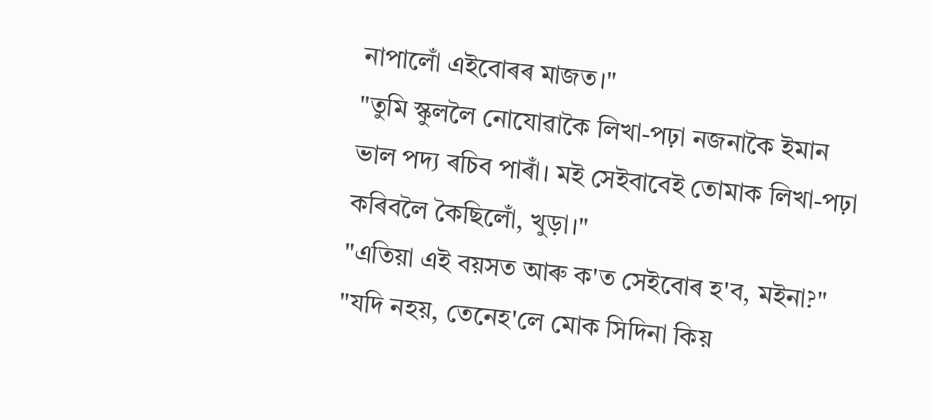নাপালোঁ এইবোৰৰ মাজত।"
"তুমি স্কুললৈ নোযোৱাকৈ লিখা-পঢ়া নজনাকৈ ইমান
ভাল পদ্য ৰচিব পাৰাঁ। মই সেইবাবেই তোমাক লিখা-পঢ়া কৰিবলৈ কৈছিলোঁ, খুড়া।"
"এতিয়া এই বয়সত আৰু ক'ত সেইবোৰ হ'ব, মইনা?"
"যদি নহয়, তেনেহ'লে মোক সিদিনা কিয়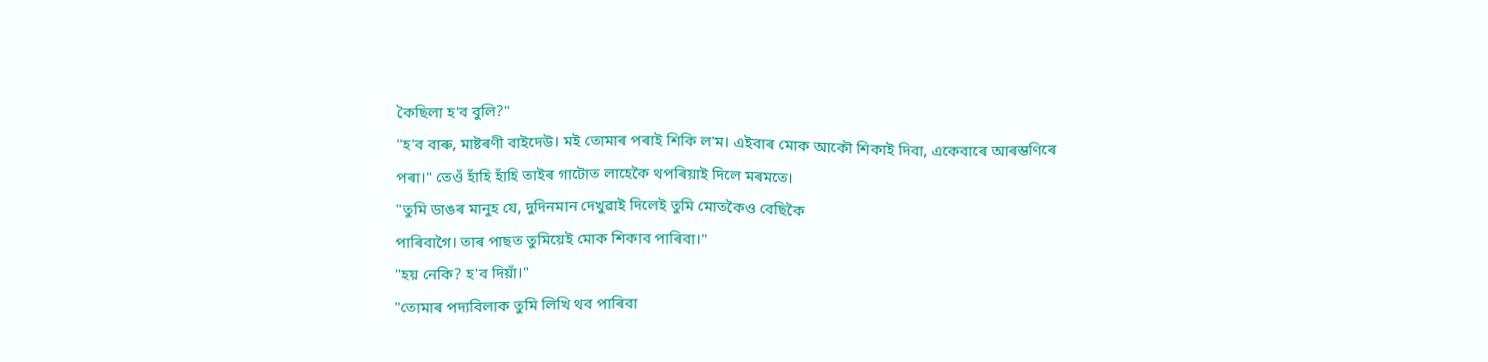কৈছিলা হ'ব বুলি?"
"হ'ব বাৰু, মাষ্টৰণী বাইদেউ। মই তোমাৰ পৰাই শিকি ল'ম। এইবাৰ মোক আকৌ শিকাই দিবা, একেবাৰে আৰম্ভণিৰে পৰা।" তেওঁ হাঁহি হাঁহি তাইৰ গাটোত লাহেকৈ থপৰিয়াই দিলে মৰমতে।
"তুমি ডাঙৰ মানুহ যে, দুদিনমান দেখুৱাই দিলেই তুমি মোতকৈও বেছিকৈ
পাৰিবাগৈ। তাৰ পাছত তুমিয়েই মোক শিকাব পাৰিবা।"
"হয় নেকি? হ'ব দিয়াঁ।"
"তোমাৰ পদ্যবিলাক তুমি লিখি থব পাৰিবা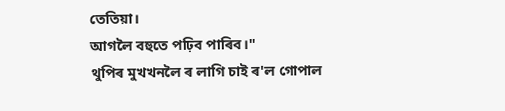তেতিয়া।
আগলৈ বহুতে পঢ়িব পাৰিব।"
থুপিৰ মুখখনলৈ ৰ লাগি চাই ৰ'ল গোপাল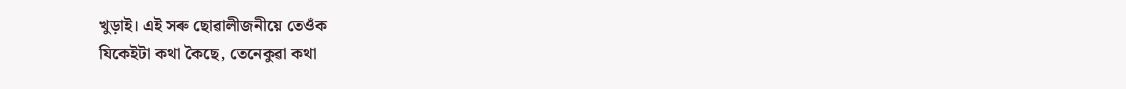খুড়াই। এই সৰু ছোৱালীজনীয়ে তেওঁক
যিকেইটা কথা কৈছে, তেনেকুৱা কথা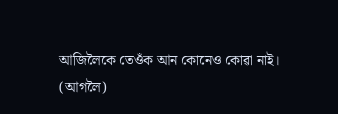আজিলৈকে তেওঁক আন কোনেও কোৱা নাই।
(আগলৈ)